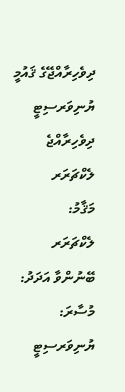ދިވެހިރާއްޖޭގެ ޤައުމީ ޔުނިވަރސިޓީ
ދިވެހިރާއްޖެ
ލެކްޗަރަރ
މަޤާމު:
ލެކްޗަރަރ
ބޭނުންވާ އަދަދު:
މުސާރަ:
ޔުނިވަރސިޓީ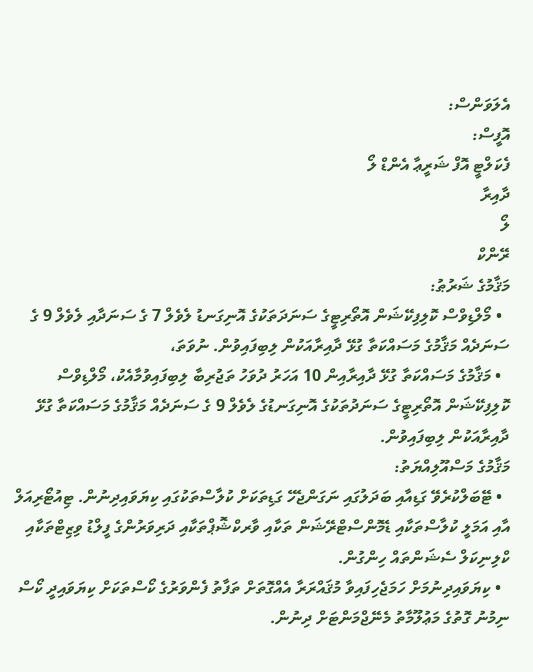އެލަވަންސް:
އޮފީސް:
ފެކަލްޓީ އޮފް ޝަރީޢާ އެންޑް ލޯ
ދާއިރާ
ލޯ
ރޭންކް
މަޤާމުގެ ޝަރުޠު:
  • މޯލްޑިވްސް ކޮލިފިކޭޝަން އޮތޯރިޓީގެ ސަނަދަތަކުގެ އޮނިގަނޑު ލެވެލް 7 ގެ ސަނަދާއި ލެވެލް 9 ގެ ސަނަދެއް މަޤާމުގެ މަސައްކަތާ ގުޅޭ ދާއިރާއަކުން ލިބިފައިވުން. ނުވަތަ،
  • މަޤާމުގެ މަސައްކަތާ ގުޅޭ ދާއިރާއިން 10 އަހަރު ދުވަހު ތަޖުރިބާ ލިބިފައިވުމާއެކު، މޯލްޑިވްސް ކޮލިފިކޭޝަން އޮތޯރިޓީގެ ސަނަދުތަކުގެ އޮނިގަނޑުގެ ލެވެލް 9 ގެ ސަނަދެއް މަޤާމުގެ މަސައްކަތާ ގުޅޭ ދާއިރާއަކުން ލިބިފައިވުން.
މަޤާމުގެ މަސްއޫލިއްޔަތު:
  • ޓޭބަލްކުރެވޭ ގަޑިއާއި ބަދަލުގައި ނަގަންޖެހޭ ގަޑިތަކަށް ކުލާސްތަކުގައި ކިޔަވައިދިނުން. ޓިއުޓޯރިއަލް އާއި އަމަލީ ކުލާސްތަކާއި ޑެމޮންސްޓްރޭޝަން ތަކާއި ވާރކްޝޮޕްތަކާއި ދަރިވަރުންގެ ފީލްޑު ވިޒިޓްތަކާއި ކްލިނިކަލް ސެޝަންތައް ހިންގުން.
  • ކިޔަވައިދިނުމަށް ހަމަޖެހިފައިވާ މުޤައްރަރާ އެއްގޮތަށް ތަފާތު ފެންވަރުގެ ކޯސްތަކަށް ކިޔަވައިދީ ކޯސް ނިމުނު ގޮތުގެ މަޢުލޫމާތު މެނޭޖްމަންޓަށް ދިނުން.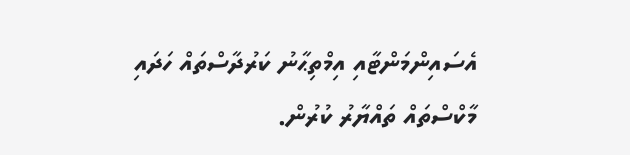އެސައިންމަންޓާއި އިމްތިޙާނު ކަރުދާސްތައް ހަދައި މާކްސްތައް ތައްޔާރު ކުރުން.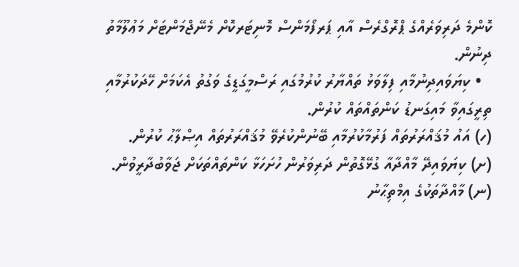ކޮންމެ ދަރިވަރެއްގެ ޕްރޮގްރެސް އާއި ޕަރފޯމަންސް މޮނިޓަރކޮށް މެނޭޖްމަންޓަށް މަޢުލޫމާތު ދިނުން.
  • ކިޔަވައިދިނުމާއި ފިލާވަޅު ތައްޔާރު ކުރުމުގައި ރަސްމީގަޑީގެ ވަގުތު އެކަމަށް ހޭދަކުރުމާއި ތިރީގައިވާ މައިގަނޑު ކަންތައްތައް ކުރުން.
(ހ) އައު މުޤައްރަރުތައް ފަރުމާކުރުމާއި ބޭނުންކުރެވޭ މުޤައްރަރުތައް އިޞްލާޙު ކުރުން.
(ށ) ކިޔަވައިދޭ މާއްދާއާ ގުޅޭގޮތުން ދަރިވަރުން ހުށަހަޅާ ކަންތައްތަކަށް ޖަވާބުދާރީވުން.
(ނ) މާއްދާތަކުގެ އިމްތިޙާނު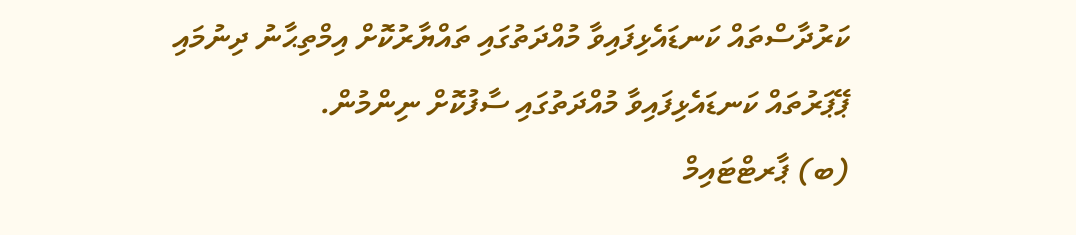ކަރުދާސްތައް ކަނޑައެޅިފައިވާ މުއްދަތުގައި ތައްޔާރުކޮށް އިމްތިޙާނު ދިނުމައި ޕޭޕަރުތައް ކަނޑައެޅިފައިވާ މުއްދަތުގައި ސާފުކޮށް ނިންމުން.
(ބ) ޕާރޓްޓައިމް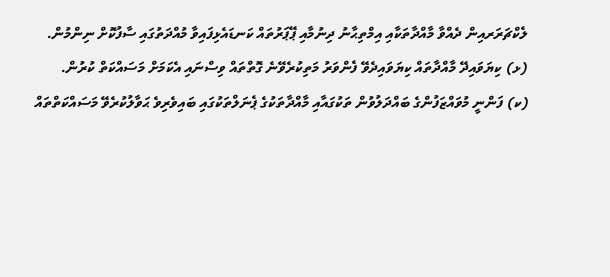ލެކްޗަރަރއިން ދެއްވާ މާއްދާތަކާއި އިމްތިޙާނު ދިނުމާއި ޕޭޕަރުތައް ކަނޑައެޅިފައިވާ މުއްދަތުގައި ސާފުކޮށް ނިންމުން.
(ޅ) ކިޔަވައިދޭ މާއްދާތައް ކިޔަވައިދެވޭ ފެންވަރު މަތިކުރެވޭނެ ގޮތްތައް ވިސްނައި އެކަމަށް މަސައްކަތް ކުރުން.
(ކ) ފަންނީ މުވައްޒަފުންގެ ބައްދަލުވުން ތަކުގައާއި މާއްދާތަކުގެ ޕެނަލްތަކުގައި ބައިވެރިވެ ޙަވާލުކުރެވޭ މަސައްކަތްތައް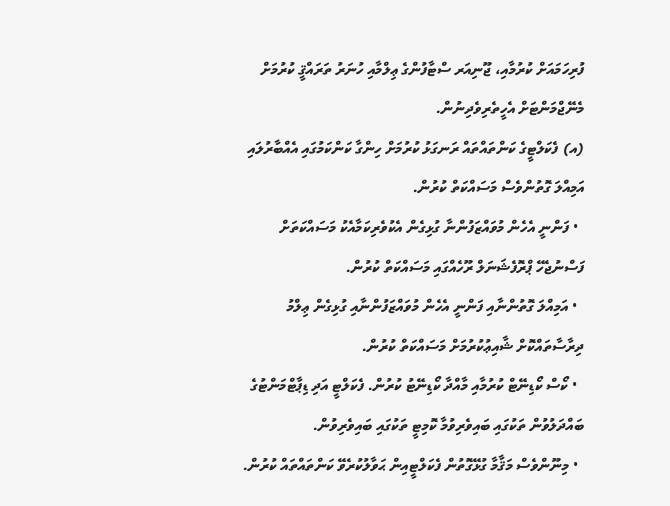ފުރިހަމައަށް ކުރުމާއި، ޖޫނިއަރ ސްޓާފުންގެ ޢިލްމާއި ހުނަރު ތަރައްޤީ ކުރުމަށް މެނޭޖްމަންޓަށް އެހީތެރިވެދިނުން.
(އ) ފެކަލްޓީގެ ކަންތައްތައް ރަނގަޅު ކުރުމަށް ހިންގާ ކަންކަމުގައި އެއްބާރުލައި އަމިއްލަ ގޮތުންވެސް މަސައްކަތް ކުރުން.
  • ފަންނީ އެހެން މުވައްޒަފުންނާ ގުޅިގެން އެކުވެރިކަމާއެކު މަސައްކަތަށް ފަސްނުޖެހޭ ޕްރޮފެޝަނަލް ރޫހެއްގައި މަސައްކަތް ކުރުން.
  • އަމިއްލަ ގޮތުންނާއި ފަންނީ އެހެން މުވައްޒަފުންނާއި ގުޅިގެން ޢިލްމު ދިރާސާތައްކޮށް ޝާއިޢުކުރުމަށް މަސައްކަތް ކުރުން.
  • ކޯސް ކޯޑިނޭޓް ކުރުމާއި މާއްދާ ކޯޑިނޭޓު ކުރުން. ފެކަލްޓީ އަދި ޑިޕާޓްމަންޓުގެ ބައްދަލުވުން ތަކުގައި ބައިވެރިވުމާ ކޮމިޓީ ތަކުގައި ބައިވެރިވުން.
  • މިނޫންވެސް މަޤާމާ ގުޅޭގޮތުން ފެކަލްޓީއިން ޙަވާލުކުރެވޭ ކަންތައްތައް ކުރުން.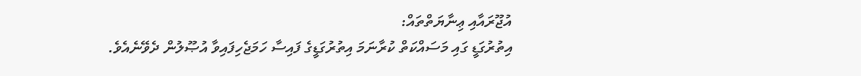އުޖޫރައާއި ޢިނާޔަތްތައް:
އިތުރުގަޑީ ގައި މަސައްކަތް ކުރާނަމަ އިތުރުގަޑީގެ ފައިސާ ހަމަޖެހިފައިވާ އުޞޫލުން ދެވޭނެއެވެ.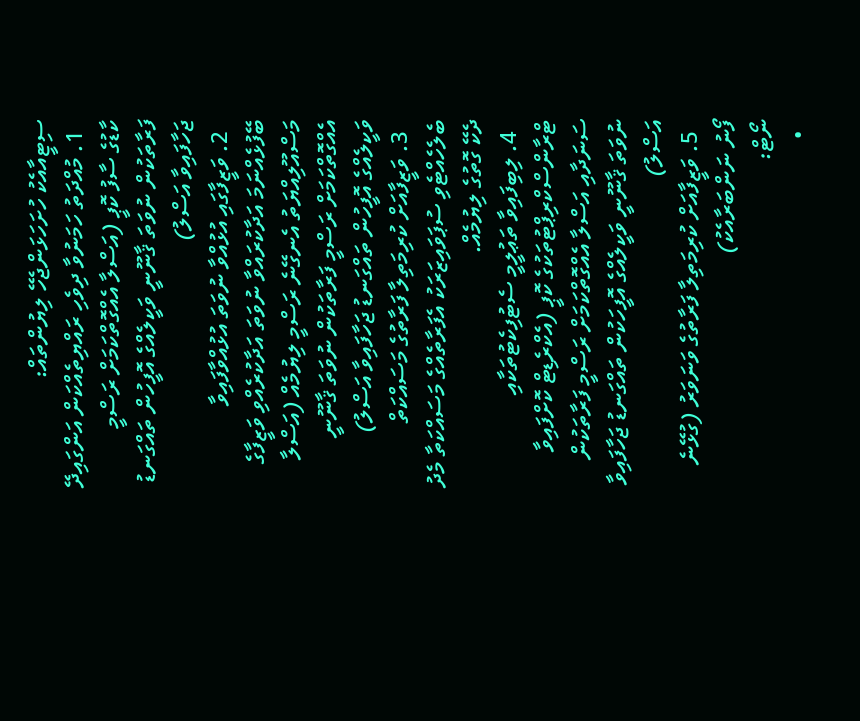ސިޓީއާއެކު ހުށަހަޅަންޖެހޭ ލިޔުންތައް:
  1. މުއްދަތު ހަމަނުވާ ދިވެހި ރައްޔިތެއްކަން އަންގައިދޭ ކާޑުގެ ސާފު ކޮޕީ (އަސްލާ އެއްގޮތްކަމަށް ރަސްމީ ފަރާތަކުން ނުވަތަ ޤާނޫނީ ވަކީލެއްގެ އޮފީހުން ތައްގަނޑު ޖަހާފައިވާ އަސްލު)
  2. ވަޒީފާގައި އުޅުއްވާ ނުވަތަ އުޅުއްވާފައިވާ ބޭފުޅެއްނަމަ އަދާކުރައްވާ ނުވަތަ އަދާކުރެއްވި ވަޒީފާގެ މަސްއޫލިއްޔަތު އެނގޭނެ ރަސްމީ ލިޔުމެއް (އަސްލާ އެއްގޮތްކަމަށް ރަސްމީ ފަރާތަކުން ނުވަތަ ޤާނޫނީ ވަކީލެއްގެ އޮފީހުން ތައްގަނޑު ޖަހާފައިވާ އަސްލު)
  3. ވަޒީފާއަށް ކުރިމަތިލާ ފަރާތުގެ މަސައްކަތް ބެލެހެއްޓެވި ސުޕަވައިޒަރަކު އެފަރާތެއްގެ މަސައްކަތާ މެދު ދެކޭ ގޮތުގެ ލިޔުމެއް.
  4. ލިބިފައިވާ ތަޢުލީމީ ސެޓުފިކެޓުތަކާއި ޓްރާންސްކްރިޕްޓުތަކުގެ ކޮޕީ (އެކްރެޑިޓް ކޮށްފައިވާ ސަނަދާއި އަސްލާ އެއްގޮތްކަމަށް ރަސްމީ ފަރާތަކުން ނުވަތަ ޤާނޫނީ ވަކީލެއްގެ އޮފީހަކުން ތައްގަނޑު ޖަހާފައިވާ އަސްލު)
  5. ވަޒީފާއަށް ކުރިމަތިލާ ފަރާތުގެ ވަނަވަރު (ގުޅޭނެ ފޯނު ނަންބަރާއެކު)
ނޯޓް:
  •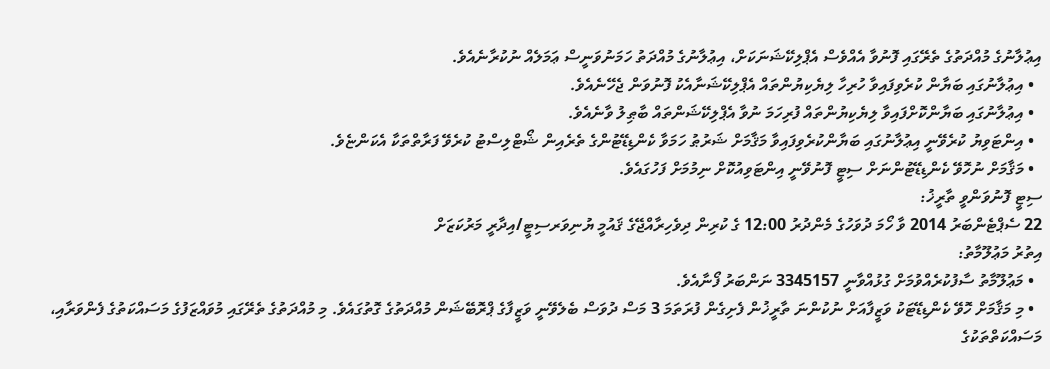އިޢުލާނުގެ މުއްދަތުގެ ތެރޭގައި ފޮނުވާ އެއްވެސް އެޕްލިކޭޝަނަކަށް، އިޢުލާނުގެ މުއްދަތު ހަމަނުވަނީސް ޢަމަލެއް ނުކުރާނެއެވެ.
  • އިޢުލާނުގައި ބަޔާން ކުރެވިފައިވާ ހުރިހާ ލިޔެކިޔުންތައް އެޕްލިކޭޝަނާއެކު ފޮނުވަން ޖެހޭނެއެވެ.
  • އިޢުލާނުގައި ބަޔާންކޮށްފައިވާ ލިޔެކިޔުންތައް ފުރިހަމަ ނުވާ އެޕްލިކޭޝަންތައް ބާޠިލު ވާނެއެވެ.
  • އިންޓަވިޔު ކުރެވޭނީ އިޢުލާނުގައި ބަޔާންކުރެވިފައިވާ މަޤާމަށް ޝަރުޠު ހަމަވާ ކެންޑިޑޭޓުންގެ ތެރެއިން ޝޯޓްލިސްޓު ކުރެވޭ ފަރާތްތަކާ އެކަންޏެވެ.
  • މަޤާމަށް ނުހޮވޭ ކެންޑިޑޭޓުންނަށް ސިޓީ ފޮނުވޭނީ އިންޓަވިއުކޮށް ނިމުމަށް ފަހުގައެވެ.
ސިޓީ ފޮނުވަންވީ ތާރީޚު:
22 ސެޕްޓެންބަރު 2014 ވާ ހޯމަ ދުވަހުގެ މެންދުރު 12:00 ގެ ކުރިން ދިވެހިރާއްޖޭގެ ޤައުމީ ޔުނިވަރސިޓީ/އިދާރީ މަރުކަޒަށް
އިތުރު މަޢުލޫމާތު:
  • މަޢުލޫމާތު ސާފުކުރެއްވުމަށް ގުޅުއްވާނީ 3345157 ނަންބަރު ފޯނާއެވެ.
  • މި މަޤާމަށް ހޮވޭ ކެންޑިޑޭޓަކު ވަޒީފާއަށް ނުކުންނަ ތާރީޚުން ފެށިގެން ފުރަތަމަ 3 މަސް ދުވަސް ބެލެވޭނީ ވަޒީފާގެ ޕްރޮބޭޝަން މުއްދަތުގެ ގޮތުގައެވެ. މި މުއްދަތުގެ ތެރޭގައި މުވައްޒަފުގެ މަސައްކަތުގެ ފެންވަރާއި، މަސައްކަތްތަކުގެ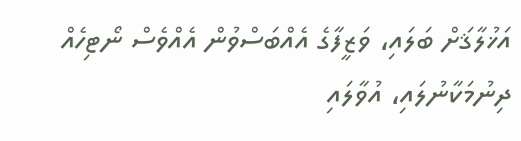އަޚުލާޤަށް ބަލައި، ވަޒީފާގެ އެއްބަސްވުން އެއްވެސް ނޯޓިހެއް ދިނުމަކާނުލައި، އުވާލައި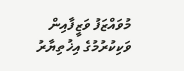މުވައްޒަފު ވަޒީފާއިން ވަކިކުރުމުގެ އިޚުތިޔާރު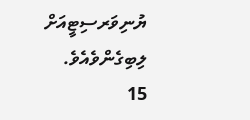ޔުނިވަރސިޓީއަށް ލިބިގެންވެއެވެ.
15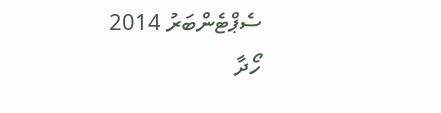ސެޕްޓެންބަރު 2014
ހޯދާ